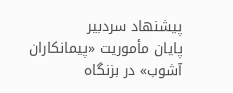پیشنهاد سردبیر
پایان مأموریت «پیمانکاران آشوب» در بزنگاه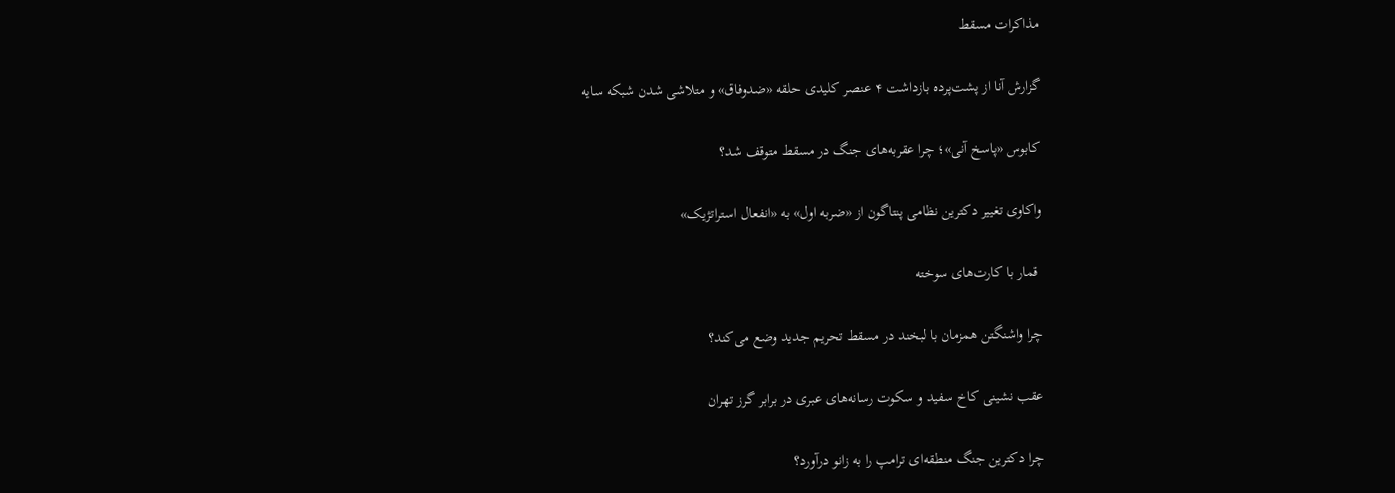مذاکرات مسقط

گزارش آنا از پشت‌پرده بازداشت ۴ عنصر کلیدی حلقه «ضدوفاق» و متلاشی شدن شبکه سایه

کابوس «پاسخ آنی»؛ چرا عقربه‌های جنگ در مسقط متوقف شد؟

واکاوی تغییر دکترین نظامی پنتاگون از «ضربه اول» به «انفعال استراتژیک»

 قمار با کارت‌های سوخته

چرا واشنگتن همزمان با لبخند در مسقط تحریم جدید وضع می‌کند؟

عقب نشینی کاخ سفید و سکوت رسانه‌های عبری در برابر گرز تهران

چرا دکترین جنگ منطقه‌ای ترامپ را به زانو درآورد؟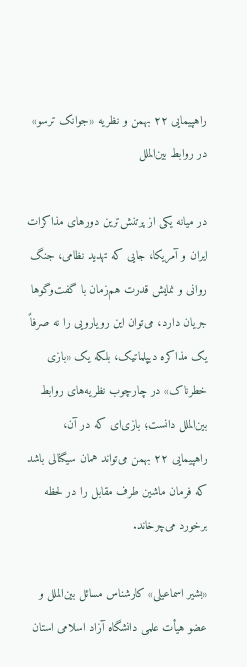راهپیمایی ۲۲ بهمن و نظریه «جوانک ترسو» در روابط بین‌الملل

در میانه یکی از پرتنش‌ترین دور‌های مذاکرات ایران و آمریکا، جایی که تهدید نظامی، جنگ روانی و نمایش قدرت هم‌زمان با گفت‌و‌گو‌ها جریان دارد، می‌توان این رویارویی را نه صرفاً یک مذاکره دیپلماتیک، بلکه یک «بازی خطرناک» در چارچوب نظریه‌های روابط بین‌الملل دانست؛ بازی‌ای که در آن، راهپیمایی ۲۲ بهمن می‌تواند همان سیگنالی باشد که فرمان ماشین طرف مقابل را در لحظه برخورد می‌چرخاند.

«بشیر اسماعیلی» کارشناس مسائل بین‌الملل و عضو هیأت علمی دانشگاه آزاد اسلامی استان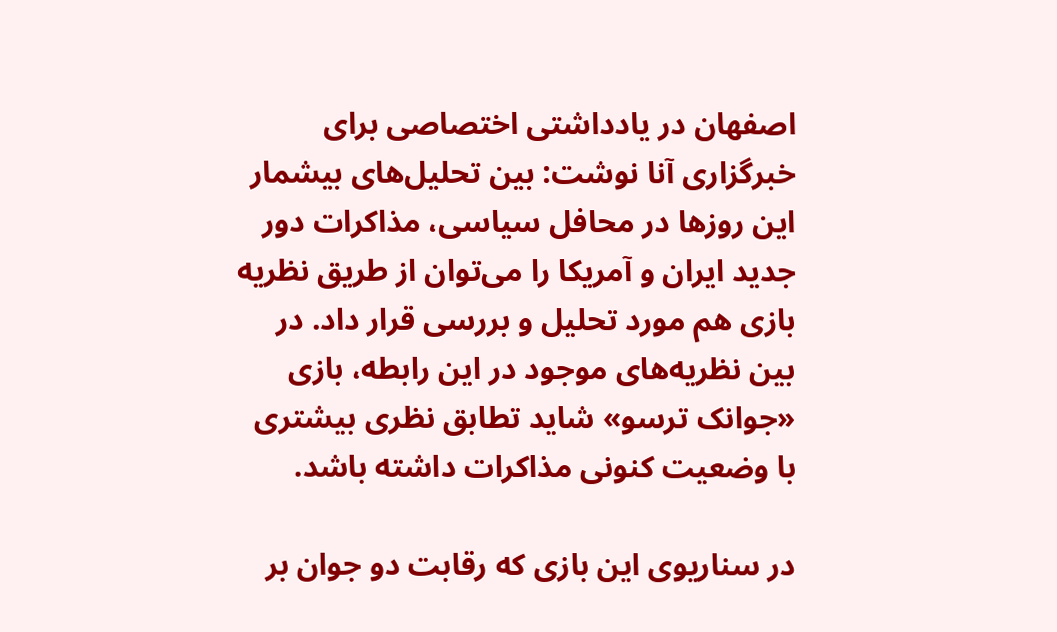اصفهان در یادداشتی اختصاصی برای خبرگزاری آنا نوشت: بین تحلیل‌های بیشمار این روز‌ها در محافل سیاسی، مذاکرات دور جدید ایران و آمریکا را می‌توان از طریق نظریه بازی هم مورد تحلیل و بررسی قرار داد. در بین نظریه‌های موجود در این رابطه، بازی «جوانک ترسو» شاید تطابق نظری بیشتری با وضعیت کنونی مذاکرات داشته باشد.

در سناریوی این بازی که رقابت دو جوان بر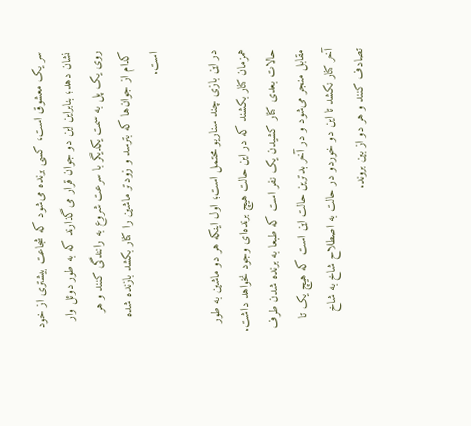سر یک معشوق است، کسی برنده می‌شود که شجاعت بیشتری از خود نشان دهد؛ بنابراین این دو جوان قرار می‌گذارند که به طور دوئل وار روی یک پل به سمت یکدیگر با سرعت شروع به رانندگی کنند و هر کدام از جوان‌ها که بترسد و زودتر ماشین را کنار بکشد بازنده شده است.

در این بازی چند سناریو محتمل است؛ اول اینکه هر دو ماشین به طور همزمان کنار بکشند که در این حالت هیچ برنده‌ای وجود نخواهد داشت. حالات بعدی کنار کشیدن یک نفر است که طبعا به برنده شدن طرف مقابل منجر می‌شود و در آخر بدترین حالت این است که هیچ یک تا آخر کنار نکشد تا این دو خوردو در حالت به اصطلاح شاخ به شاخ تصادف کنند و هر دو از بین بروند.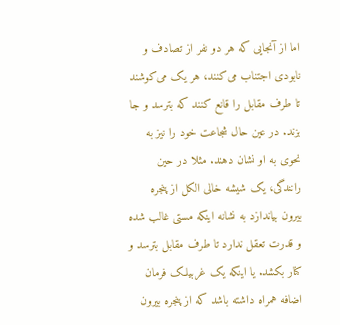اما از آنجایی که هر دو نفر از تصادف و نابودی اجتناب می‌کنند، هر یک می‌کوشند تا طرف مقابل را قانع کنند که بترسد و جا بزند. در عین حال شجاعت خود را نیز به نحوی به او نشان دهند. مثلا در حین رانندگی، یک شیشه خالی الکل از پنجره بیرون بیاندازد به نشانه اینکه مستی غالب شده و قدرت تعقل ندارد تا طرف مقابل بترسد و کنار بکشد. یا اینکه یک غربیلک فرمان اضافه همراه داشته باشد که از پنجره بیرون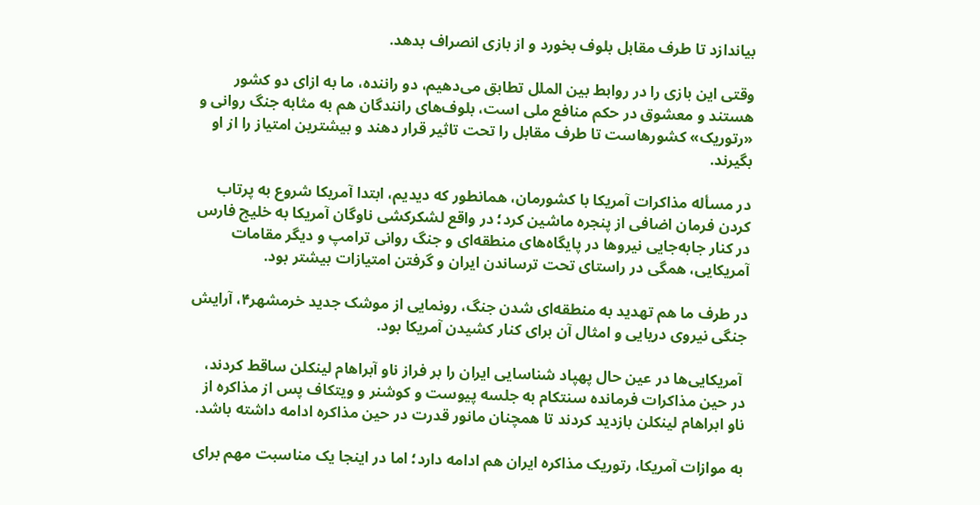بیاندازد تا طرف مقابل بلوف بخورد و از بازی انصراف بدهد.

وقتی این بازی را در روابط بین الملل تطابق می‌دهیم، دو راننده، ما به ازای دو کشور هستند و معشوق در حکم منافع ملی است، بلوف‌های رانندگان هم به مثابه جنگ روانی و «رتوریک» کشورهاست تا طرف مقابل را تحت تاثیر قرار دهند و بیشترین امتیاز را از او بگیرند.

در مسأله مذاکرات آمریکا با کشورمان، همانطور که دیدیم، ابتدا آمریکا شروع به پرتاب کردن فرمان اضافی از پنجره ماشین کرد؛ در واقع لشکرکشی ناوگان آمریکا به خلیج فارس در کنار جابه‌جایی نیرو‌ها در پایگاه‌های منطقه‌ای و جنگ روانی ترامپ و دیگر مقامات آمریکایی، همگی در راستای تحت ترساندن ایران و گرفتن امتیازات بیشتر بود.

در طرف ما هم تهدید به منطقه‌ای شدن جنگ، رونمایی از موشک جدید خرمشهر۴، آرایش جنگی نیروی دریایی و امثال آن برای کنار کشیدن آمریکا بود.

 آمریکایی‌ها در عین حال پهپاد شناسایی ایران را بر فراز ناو آبراهام لینکلن ساقط کردند، در حین مذاکرات فرمانده سنتکام به جلسه پیوست و کوشنر و ویتکاف پس از مذاکره از ناو ابراهام لینکلن بازدید کردند تا همچنان مانور قدرت در حین مذاکره ادامه داشته باشد.

به موازات آمریکا، رتوریک مذاکره ایران هم ادامه دارد؛ اما در اینجا یک مناسبت مهم برای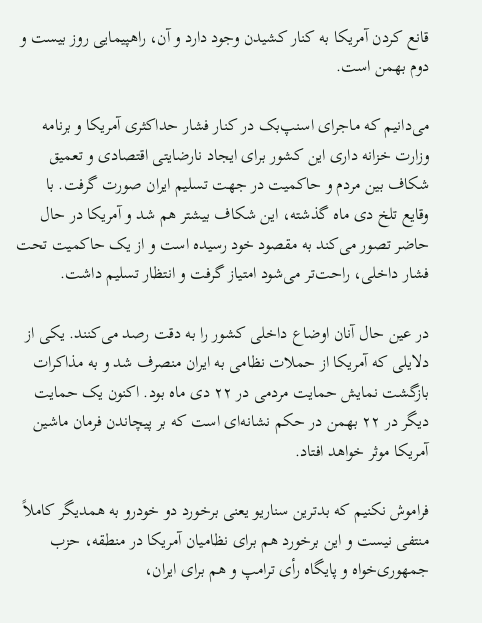قانع کردن آمریکا به کنار کشیدن وجود دارد و آن، راهپیمایی روز بیست و دوم بهمن است.

می‌دانیم که ماجرای اسنپ‌بک در کنار فشار حداکثری آمریکا و برنامه وزارت خزانه داری این کشور برای ایجاد نارضایتی اقتصادی و تعمیق شکاف بین مردم و حاکمیت در جهت تسلیم ایران صورت گرفت. با وقایع تلخ دی ماه گذشته، این شکاف بیشتر هم شد و آمریکا در حال حاضر تصور می‌کند به مقصود خود رسیده است و از یک حاکمیت تحت فشار داخلی، راحت‌تر می‌شود امتیاز گرفت و انتظار تسلیم داشت.

در عین حال آنان اوضاع داخلی کشور را به دقت رصد می‌کنند. یکی از دلایلی که آمریکا از حملات نظامی به ایران منصرف شد و به مذاکرات بازگشت نمایش حمایت مردمی در ۲۲ دی ماه بود. اکنون یک حمایت دیگر در ۲۲ بهمن در حکم نشانه‌ای است که بر پیچاندن فرمان ماشین آمریکا موثر خواهد افتاد.

فراموش نکنیم که بدترین سناریو یعنی برخورد دو خودرو به همدیگر کاملاً منتفی نیست و این برخورد هم برای نظامیان آمریکا در منطقه، حزب جمهوری‌خواه و پایگاه رأی ترامپ و هم برای ایران،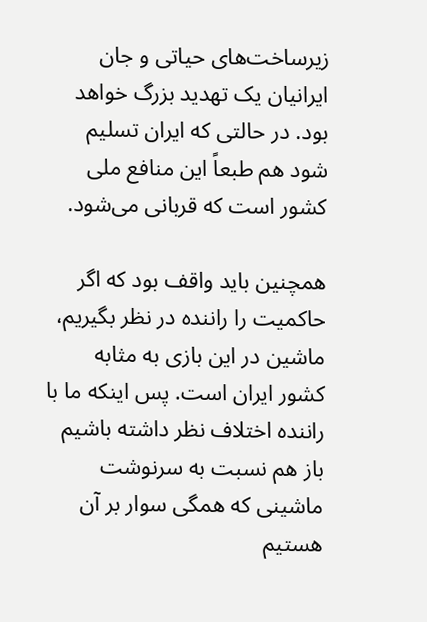زیرساخت‌های حیاتی و جان ایرانیان یک تهدید بزرگ خواهد بود. در حالتی که ایران تسلیم شود هم طبعاً این منافع ملی کشور است که قربانی می‌شود.

همچنین باید واقف بود که اگر حاکمیت را راننده در نظر بگیریم، ماشین در این بازی به مثابه کشور ایران است. پس اینکه ما با راننده اختلاف نظر داشته باشیم باز هم نسبت به سرنوشت ماشینی که همگی سوار بر آن هستیم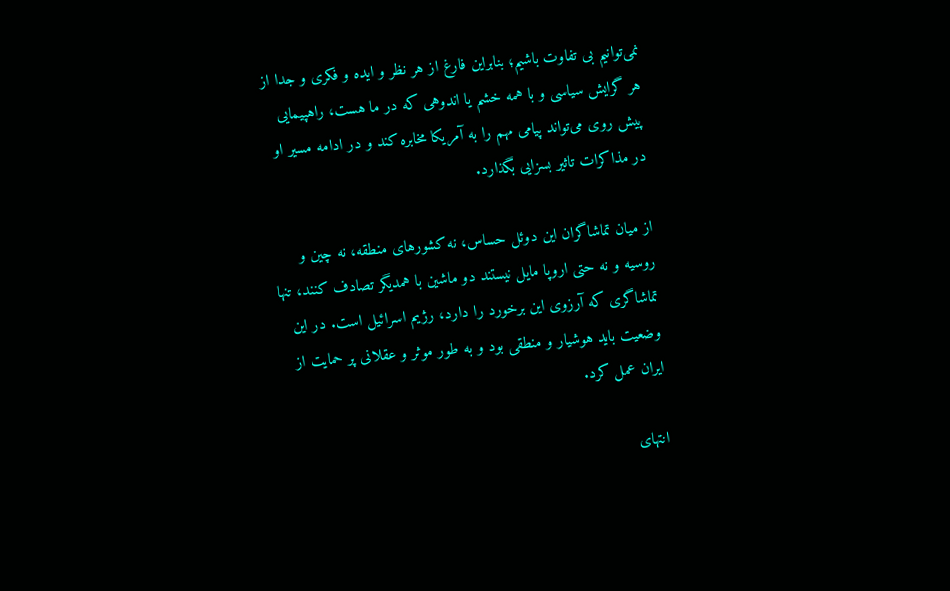نمی‌توانیم بی تفاوت باشیم؛ بنابراین فارغ از هر نظر و ایده و فکری و جدا از هر گرایش سیاسی و با همه خشم یا اندوهی که در ما هست، راهپیمایی پیش روی می‌تواند پیامی مهم را به آمریکا مخابره کند و در ادامه مسیر او در مذاکرات تاثیر بسزایی بگذارد.

از میان تماشاگران این دوئل حساس، نه کشور‌های منطقه، نه چین و روسیه و نه حتی اروپا مایل نیستند دو ماشین با همدیگر تصادف کنند، تنها تماشاگری که آرزوی این برخورد را دارد، رژیم اسرائیل است. در این وضعیت باید هوشیار و منطقی بود و به طور موثر و عقلانی پر حمایت از ایران عمل کرد.

انتهای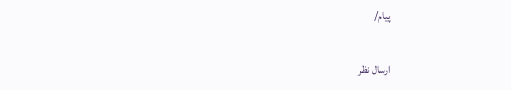پیام/

ارسال نظر